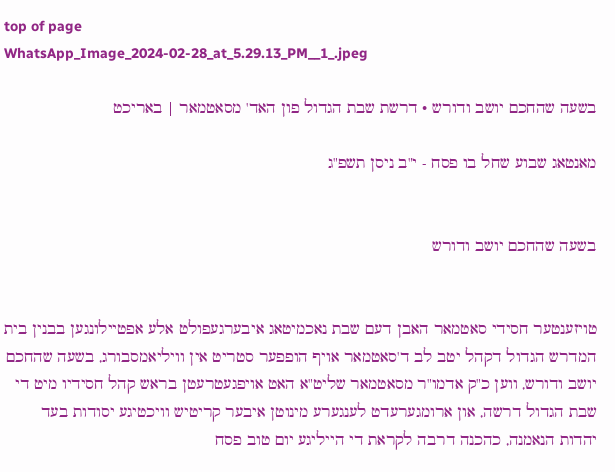top of page
WhatsApp_Image_2024-02-28_at_5.29.13_PM__1_.jpeg

בשעה שהחכם יושב ודורש • דרשת שבת הגדול פון האד' מסאטמאר | באריכט

מאנטאג שבוע שחל בו פסח - י"ב ניסן תשפ"ג


בשעה שהחכם יושב ודורש


טויזענטער חסידי סאטמאר האבן דעם שבת נאכמיטאג איבערגעפולט אלע אפטיילונגען בבנין בית המדרש הגדול דקהל יטב לב ד'סאטמאר אויף הופפער סטריט אין וויליאמסבורג, בשעה שהחכם יושב ודורש, ווען כ"ק אדמו"ר מסאטמאר שליט"א האט אויפגעטרעטן בראש קהל חסידיו מיט די שבת הגדול דרשה, און ארומגערעדט לענגערע מינוטן איבער קריטיש וויכטיגע יסודות בעד יהדות הנאמנה, כהכנה דרבה לקראת די הייליגע יום טוב פסח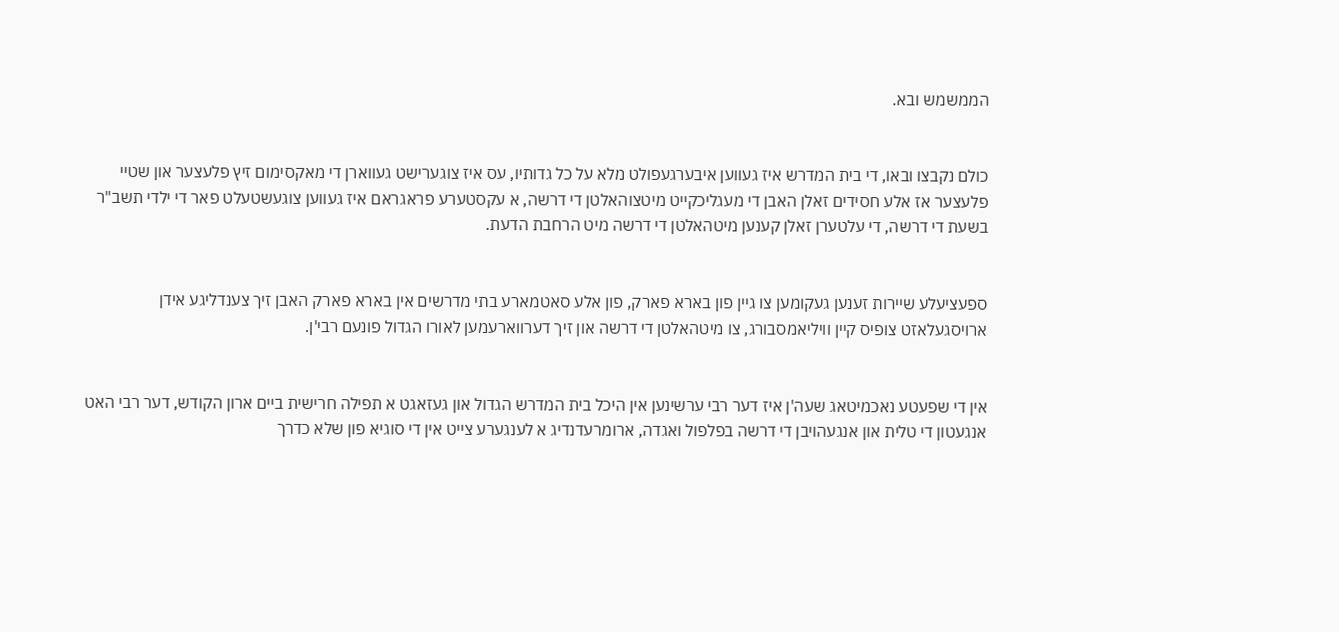הממשמש ובא.


כולם נקבצו ובאו, די בית המדרש איז געווען איבערגעפולט מלא על כל גדותיו, עס איז צוגערישט געווארן די מאקסימום זיץ פלעצער און שטיי פלעצער אז אלע חסידים זאלן האבן די מעגליכקייט מיטצוהאלטן די דרשה, א עקסטערע פראגראם איז געווען צוגעשטעלט פאר די ילדי תשב"ר בשעת די דרשה, די עלטערן זאלן קענען מיטהאלטן די דרשה מיט הרחבת הדעת.


ספעציעלע שיירות זענען געקומען צו גיין פון בארא פארק, פון אלע סאטמארע בתי מדרשים אין בארא פארק האבן זיך צענדליגע אידן ארויסגעלאזט צופיס קיין וויליאמסבורג, צו מיטהאלטן די דרשה און זיך דערווארעמען לאורו הגדול פונעם רבי'ן.


אין די שפעטע נאכמיטאג שעה'ן איז דער רבי ערשינען אין היכל בית המדרש הגדול און געזאגט א תפילה חרישית ביים ארון הקודש, דער רבי האט אנגעטון די טלית און אנגעהויבן די דרשה בפלפול ואגדה, ארומרעדנדיג א לענגערע צייט אין די סוגיא פון שלא כדרך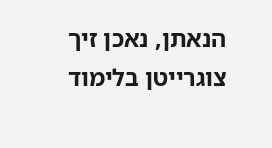הנאתן, נאכן זיך צוגרייטן בלימוד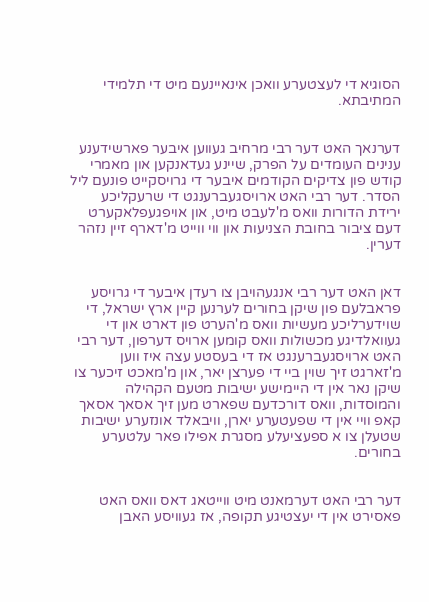הסוגיא די לעצטערע וואכן אינאיינעם מיט די תלמידי המתיבתא.


דערנאך האט דער רבי מרחיב געווען איבער פארשידענע ענינים העומדים על הפרק, שיינע געדאנקען און מאמרי קודש פון צדיקים הקודמים איבער די גרויסקייט פונעם ליל הסדר. דער רבי האט ארויסגעברענגט די שרעקליכע ירידת הדורות וואס מ'לעבט מיט, און אויפגעפלאקערט דעם ציבור בחובת הצניעות און ווי ווייט מ'דארף זיין נזהר דערין.


דאן האט דער רבי אנגעהויבן צו רעדן איבער די גרויסע פראבלעם פון שיקן בחורים לערנען קיין ארץ ישראל, די שוידערליכע מעשיות וואס מ'הערט פון דארט און די געוואלדיגע מכשולות וואס קומען ארויס דערפון, דער רבי האט ארויסגעברענגט אז די בעסטע עצה איז ווען מ'זארגט זיך שוין ביי די פערצן יאר, און מ'מאכט זיכער צו שיקן נאר אין די היימישע ישיבות מטעם הקהילה והמוסדות, וואס דורכדעם שפארט מען זיך אסאך אסאך קאפ וויי אין די שפעטערע יארן, וויבאלד אונזערע ישיבות שטעלן צו א ספעציעלע מסגרת אפילו פאר עלטערע בחורים.


דער רבי האט דערמאנט מיט ווייטאג דאס וואס האט פאסירט אין די יעצטיגע תקופה, אז געוויסע האבן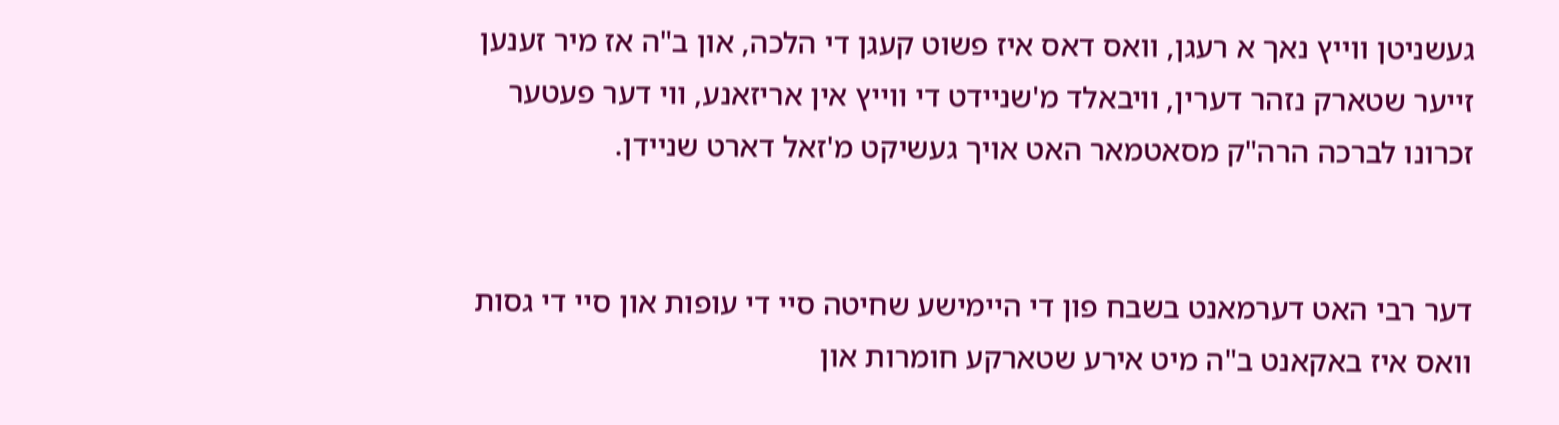געשניטן ווייץ נאך א רעגן, וואס דאס איז פשוט קעגן די הלכה, און ב"ה אז מיר זענען זייער שטארק נזהר דערין, וויבאלד מ'שניידט די ווייץ אין אריזאנע, ווי דער פעטער זכרונו לברכה הרה"ק מסאטמאר האט אויך געשיקט מ'זאל דארט שניידן.


דער רבי האט דערמאנט בשבח פון די היימישע שחיטה סיי די עופות און סיי די גסות וואס איז באקאנט ב"ה מיט אירע שטארקע חומרות און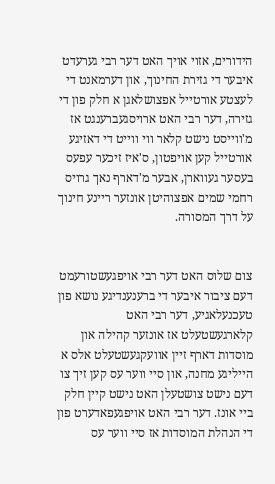הידורים, אזוי אויך האט דער רבי גערעדט איבער די גזירת החינוך, און דערמאנט די לעצטע אורטייל אפצושלאגן א חלק פון די גזירה, דער רבי האט ארויסגעברענגט אז מ'ווייסט נישט קלאר ווי ווייט די דאזיגע אורטייל קען אויפטון, ס'איז זיכער עפעס בעסער געווארן, אבער מ'דארף נאך גרויס רחמי שמים אפצוהיטן אונזער ריינע חינוך על דרך המסורה.


צום שלוס האט דער רבי אויפגעשטורעמט דעם ציבור איבער די ברענענדיגע נושא פון טעכנעלאגיע, דער רבי האט קלארגעשטעלט אז אונזער קהילה און מוסדות דארף זיין אוועקגעשטעלט אלס א הייליגע מחנה, און סיי ווער עס קען זיך צו דעם נישט צושטעלן האט נישט קיין חלק ביי אונז. דער רבי האט אויפגעפאדערט פון די הנהלת המוסדות אז סיי ווער עס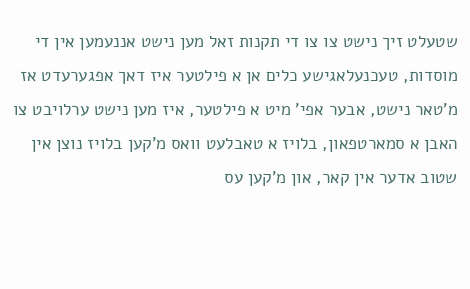שטעלט זיך נישט צו צו די תקנות זאל מען נישט אננעמען אין די מוסדות, טעכנעלאגישע כלים אן א פילטער איז דאך אפגערעדט אז מ'טאר נישט, אבער אפי' מיט א פילטער, איז מען נישט ערלויבט צו האבן א סמארטפאון, בלויז א טאבלעט וואס מ'קען בלויז נוצן אין שטוב אדער אין קאר, און מ'קען עס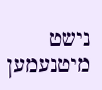נישט מיטנעמען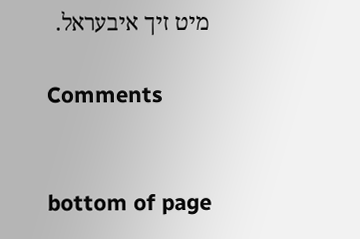מיט זיך איבעראל.

Comments


bottom of page